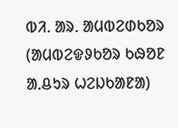ᱵᱤ. ᱟᱨ. ᱟᱢᱵᱮᱰᱠᱚᱨ
(ᱟᱢᱵᱮᱫᱽᱠᱚᱨ ᱠᱷᱚᱱ ᱟᱹᱪᱩᱨ ᱦᱮᱡᱠᱟᱱᱟ)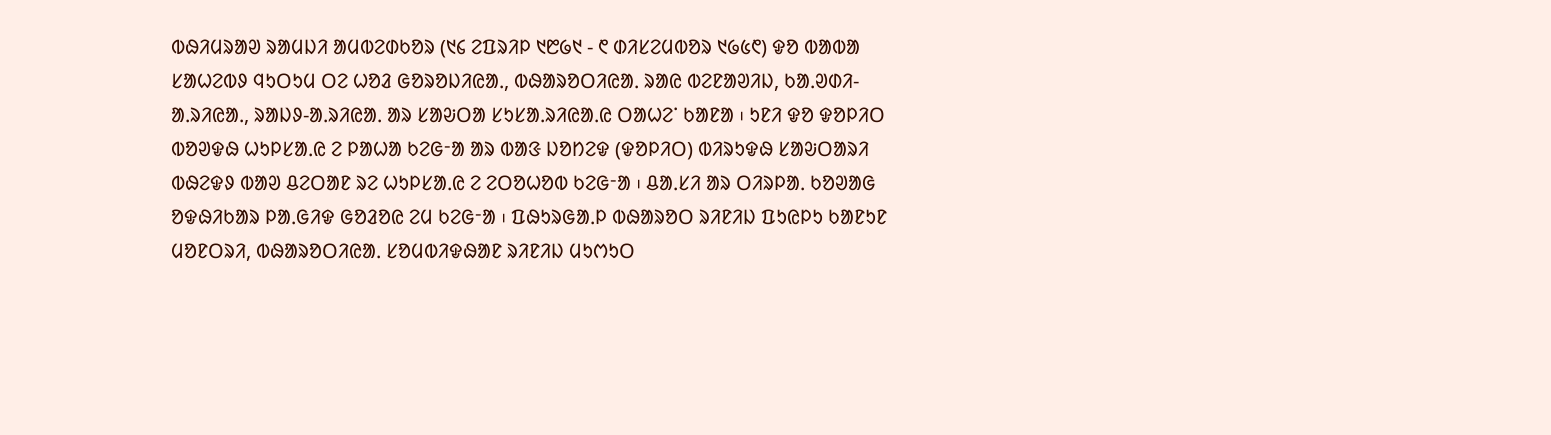ᱵᱷᱤᱢᱨᱟᱣ ᱨᱟᱢᱡᱤ ᱟᱢᱵᱮᱰᱠᱚᱨ (᱑᱔ ᱮᱯᱨᱤᱞ ᱑᱘᱙᱑ - ᱖ ᱰᱤᱥᱮᱢᱵᱚᱨ ᱑᱙᱕᱖) ᱫᱚ ᱵᱟᱵᱟ ᱥᱟᱦᱮᱵᱽ ᱧᱩᱛᱩᱢ ᱛᱮ ᱦᱚᱲ ᱜᱚᱨᱚᱡᱤᱭᱟᱹ, ᱵᱷᱟᱨᱚᱛᱤᱭᱟᱹ ᱨᱟᱭ ᱵᱮᱱᱟᱣᱤᱡ, ᱠᱟᱹᱣᱰᱤ-ᱟᱹᱨᱤᱭᱟᱹ, ᱨᱟᱡᱽ-ᱟᱹᱨᱤᱭᱟᱹ ᱟᱨ ᱥᱟᱶᱛᱟ ᱥᱩᱥᱟᱹᱨᱤᱭᱟᱹᱭ ᱛᱟᱦᱮᱸ ᱠᱟᱱᱟ ᱾ ᱩᱱᱤ ᱫᱚ ᱫᱚᱞᱤᱛ ᱵᱚᱣᱫᱷ ᱦᱩᱞᱥᱟᱹᱭ ᱮ ᱞᱟᱦᱟ ᱠᱮᱜᱼᱟ ᱟᱨ ᱵᱟᱝ ᱡᱚᱴᱮᱫ (ᱫᱚᱞᱤᱛ) ᱵᱤᱨᱩᱫᱷ ᱥᱟᱶᱛᱟᱨᱤ ᱵᱷᱮᱫᱽ ᱵᱟᱣ ᱪᱮᱛᱟᱱ ᱨᱮ ᱦᱩᱞᱥᱟᱹᱭ ᱮ ᱮᱛᱚᱦᱚᱵ ᱠᱮᱜᱼᱟ ᱾ ᱪᱟᱹᱥᱤ ᱟᱨ ᱛᱤᱨᱞᱟᱹ ᱠᱚᱣᱟᱜ ᱚᱫᱷᱤᱠᱟᱨ ᱞᱟᱹᱜᱤᱫ ᱜᱚᱲᱚᱭ ᱮᱢ ᱠᱮᱜᱼᱟ ᱾ ᱯᱷᱩᱨᱜᱟᱹᱞ ᱵᱷᱟᱨᱚᱛ ᱨᱤᱱᱤᱡ ᱯᱩᱭᱞᱩ ᱠᱟᱱᱩᱱ ᱢᱚᱱᱛᱨᱤ, ᱵᱷᱟᱨᱚᱛᱤᱭᱟᱹ ᱥᱚᱢᱵᱤᱫᱷᱟᱱ ᱨᱤᱱᱤᱡ ᱢᱩᱬᱩᱛ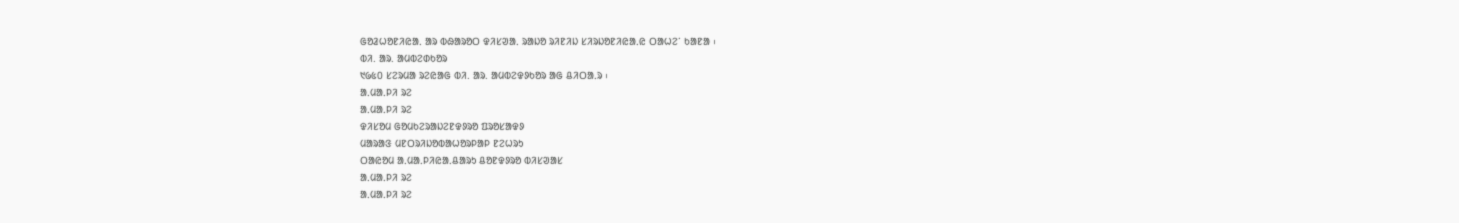ᱜᱚᱲᱦᱚᱱᱤᱭᱟᱹ ᱟᱨ ᱵᱷᱟᱨᱚᱛ ᱫᱤᱥᱣᱟᱹ ᱨᱟᱡᱚ ᱨᱤᱱᱤᱡ ᱥᱤᱨᱡᱚᱱᱤᱭᱟᱹᱭ ᱛᱟᱦᱮᱸ ᱠᱟᱱᱟ ᱾
ᱵᱤ. ᱟᱨ. ᱟᱢᱵᱮᱰᱠᱚᱨ
᱑᱙᱕᱐ ᱥᱮᱨᱢᱟ ᱨᱮᱭᱟᱜ ᱵᱤ. ᱟᱨ. ᱟᱢᱵᱮᱫᱽᱠᱚᱨ ᱟᱜ ᱪᱤᱛᱟᱹᱨ ᱾
ᱟᱹᱢᱟᱹᱞᱤ ᱨᱮ
ᱟᱹᱢᱟᱹᱞᱤ ᱨᱮ
ᱫᱤᱥᱚᱢ ᱜᱚᱢᱠᱮᱨᱟᱡᱮᱱᱫᱽᱨᱚ ᱯᱨᱚᱥᱟᱫᱽ
ᱢᱟᱨᱟᱝ ᱢᱱᱛᱨᱤᱡᱚᱵᱟᱦᱚᱨᱞᱟᱞ ᱱᱮᱦᱨᱩ
ᱛᱟᱭᱚᱢ ᱟᱹᱢᱟᱹᱞᱤᱭᱟᱹᱪᱟᱨᱩ ᱪᱚᱱᱫᱽᱨᱚ ᱵᱤᱥᱣᱟᱥ
ᱟᱹᱢᱟᱹᱞᱤ ᱨᱮ
ᱟᱹᱢᱟᱹᱞᱤ ᱨᱮ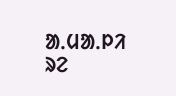ᱟᱹᱢᱟᱹᱞᱤ ᱨᱮ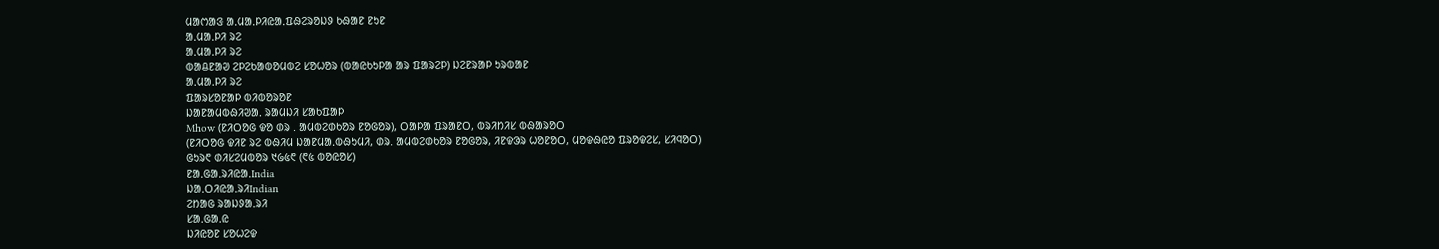ᱢᱟᱬᱟᱝ ᱟᱹᱢᱟᱹᱞᱤᱭᱟᱹᱯᱷᱮᱨᱚᱡᱽ ᱠᱷᱟᱱ ᱱᱩᱱ
ᱟᱹᱢᱟᱹᱞᱤ ᱨᱮ
ᱟᱹᱢᱟᱹᱞᱤ ᱨᱮ
ᱵᱟᱪᱱᱟᱣ ᱮᱞᱮᱠᱟᱵᱚᱢᱵᱮ ᱥᱚᱦᱚᱨ (ᱵᱟᱭᱠᱩᱞᱟ ᱟᱨ ᱯᱟᱨᱮᱞ) ᱡᱮᱱᱨᱟᱞ ᱩᱨᱵᱟᱱ
ᱟᱹᱢᱟᱹᱞᱤ ᱨᱮ
ᱯᱟᱨᱥᱚᱱᱟᱞ ᱵᱤᱵᱚᱨᱚᱱ
ᱡᱟᱱᱟᱢᱵᱷᱤᱣᱟᱹ ᱨᱟᱢᱡᱤ ᱥᱟᱠᱯᱟᱞ
Mhow (ᱱᱤᱛᱚᱜ ᱫᱚ ᱰᱨ . ᱟᱢᱵᱮᱰᱠᱚᱨ ᱱᱚᱜᱚᱨ), ᱛᱟᱞᱟ ᱯᱨᱟᱱᱛ, ᱵᱨᱤᱴᱤᱥ ᱵᱷᱟᱨᱚᱛ
(ᱱᱤᱛᱚᱜ ᱫᱤᱱ ᱨᱮ ᱵᱷᱤᱢ ᱡᱟᱱᱢᱟᱹᱵᱷᱩᱢᱤ, ᱰᱨ. ᱟᱢᱵᱮᱰᱠᱚᱨ ᱱᱚᱜᱚᱨ, ᱤᱱᱫᱳᱨ ᱦᱚᱱᱚᱛ, ᱢᱚᱫᱷᱭᱚ ᱯᱨᱚᱫᱮᱥ, ᱥᱤᱧᱚᱛ)
ᱜᱩᱨ᱖ ᱰᱤᱥᱮᱢᱵᱚᱨ ᱑᱙᱕᱖ (᱖᱕ ᱵᱚᱭᱚᱥ)
ᱱᱟᱹᱜᱟᱹᱨᱤᱭᱟᱹIndia
ᱡᱟᱹᱛᱤᱭᱟᱹᱨᱤIndian
ᱮᱴᱟᱜ ᱨᱟᱡᱽᱟᱹᱨᱤ
ᱥᱟᱹᱜᱟᱹᱭ
ᱡᱤᱭᱚᱱ ᱥᱚᱦᱮᱫ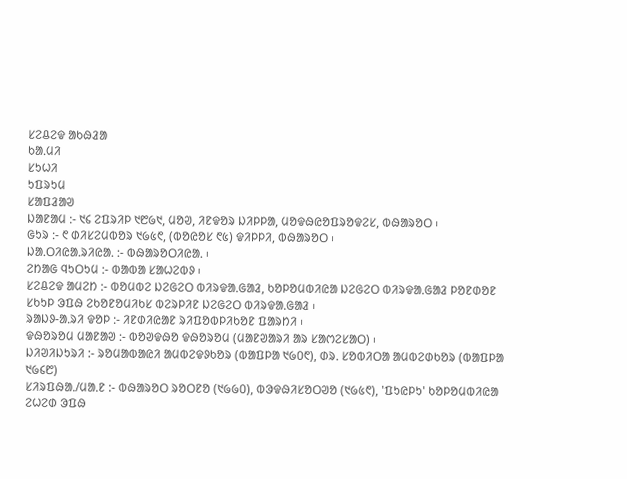ᱥᱮᱪᱮᱫ ᱟᱠᱷᱲᱟ
ᱠᱟᱹᱢᱤ
ᱥᱩᱦᱤ
ᱩᱯᱨᱩᱢ
ᱥᱟᱯᱲᱟᱣ
ᱡᱟᱱᱟᱢ ᱺ- ᱑᱔ ᱮᱯᱨᱤᱞ ᱑᱘᱙᱑, ᱢᱚᱣ, ᱤᱱᱫᱚᱨ ᱡᱤᱞᱞᱟ, ᱢᱚᱫᱷᱭᱚᱯᱨᱚᱫᱮᱥ, ᱵᱷᱟᱨᱚᱛ ᱾
ᱜᱩᱨ ᱺ- ᱖ ᱰᱤᱥᱮᱢᱵᱚᱨ ᱑᱙᱕᱖, (ᱵᱚᱭᱚᱥ ᱖᱕) ᱫᱤᱞᱞᱤ, ᱵᱷᱟᱨᱚᱛ ᱾
ᱡᱟᱹᱛᱤᱭᱟᱹᱨᱤᱭᱟᱹ ᱺ- ᱵᱷᱟᱨᱚᱛᱤᱭᱟᱹ ᱾
ᱮᱴᱟᱜ ᱧᱩᱛᱩᱢ ᱺ- ᱵᱟᱵᱟ ᱥᱟᱦᱮᱵᱽ ᱾
ᱥᱮᱪᱮᱫ ᱟᱢᱮᱴ ᱺ- ᱵᱚᱢᱵᱮ ᱡᱮᱜᱮᱛ ᱵᱤᱨᱫᱟᱹᱜᱟᱲ, ᱠᱚᱞᱚᱢᱵᱤᱭᱟ ᱡᱮᱜᱮᱛ ᱵᱤᱨᱫᱟᱹᱜᱟᱲ ᱞᱚᱱᱰᱚᱱ ᱥᱠᱩᱞ ᱳᱯᱷ ᱮᱠᱚᱱᱚᱢᱤᱠᱥ ᱵᱮᱨᱞᱤᱱ ᱡᱮᱜᱮᱛ ᱵᱤᱨᱫᱟᱹᱜᱟᱲ ᱾
ᱨᱟᱡᱽ-ᱟᱹᱨᱤ ᱫᱚᱞ ᱺ- ᱤᱱᱰᱤᱭᱟᱱ ᱨᱤᱯᱚᱵᱞᱤᱠᱚᱱ ᱯᱟᱨᱴᱤ ᱾
ᱫᱷᱚᱨᱚᱢ ᱢᱟᱱᱟᱣ ᱺ- ᱵᱚᱣᱫᱷᱚ ᱫᱷᱚᱨᱚᱢ (ᱢᱟᱱᱣᱟᱨᱤ ᱟᱨ ᱥᱟᱬᱮᱥᱟᱛ) ᱾
ᱡᱤᱣᱤᱡᱩᱨᱤ :- ᱨᱚᱢᱟᱵᱟᱭᱤ ᱟᱢᱵᱮᱫᱽᱠᱚᱨ (ᱵᱟᱯᱞᱟ ᱑᱙᱐᱖), ᱰᱨᱹ ᱥᱚᱵᱤᱛᱟ ᱟᱢᱵᱮᱰᱠᱚᱨ (ᱵᱟᱯᱞᱟ ᱑᱙᱔᱘)
ᱥᱤᱨᱯᱷᱟᱹ/ᱢᱟᱹᱱ :- ᱵᱷᱟᱨᱚᱛ ᱨᱚᱛᱱᱚ (᱑᱙᱙᱐), ᱵᱳᱫᱷᱤᱥᱚᱛᱣᱚ (᱑᱙᱕᱖), 'ᱯᱩᱭᱞᱩ' ᱠᱚᱞᱚᱢᱵᱤᱭᱟ ᱮᱦᱮᱰ ᱳᱯᱷ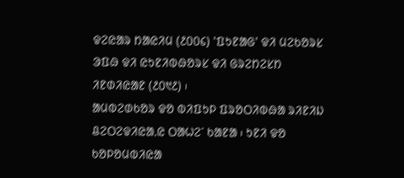ᱫᱮᱭᱟᱨ ᱴᱟᱭᱤᱢ (᱒᱐᱐᱔) 'ᱯᱩᱱᱟᱜ' ᱫᱤ ᱢᱮᱠᱚᱨᱥ ᱳᱯᱷ ᱫᱤ ᱭᱩᱱᱤᱵᱷᱚᱨᱥ ᱫᱤ ᱜᱨᱮᱴᱮᱥᱴ ᱤᱱᱰᱤᱭᱟᱱ (᱒᱐᱑᱒) ᱾
ᱟᱢᱵᱮᱰᱠᱚᱨ ᱫᱚ ᱵᱤᱯᱩᱞ ᱯᱨᱚᱛᱤᱵᱷᱟ ᱨᱤᱱᱤᱡ ᱪᱮᱛᱮᱫᱤᱭᱟᱹᱭ ᱛᱟᱦᱮᱸ ᱠᱟᱱᱟ ᱾ ᱩᱱᱤ ᱫᱚ ᱠᱚᱞᱚᱢᱵᱤᱭᱟ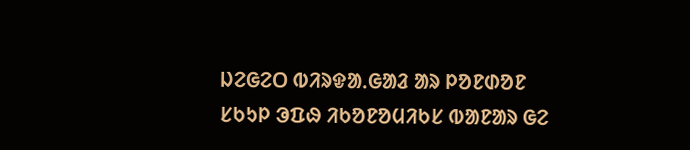ᱡᱮᱜᱮᱛ ᱵᱤᱨᱫᱟᱹᱜᱟᱲ ᱟᱨ ᱞᱚᱱᱰᱚᱱ ᱥᱠᱩᱞ ᱳᱯᱷ ᱤᱠᱚᱱᱚᱢᱤᱠᱥ ᱵᱟᱱᱟᱨ ᱜᱮ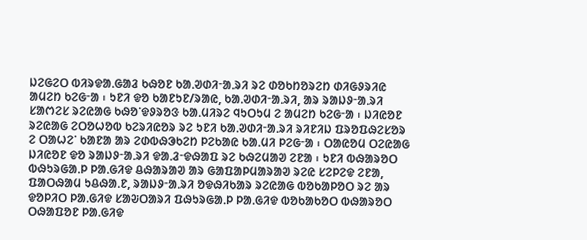ᱡᱮᱜᱮᱛ ᱵᱤᱨᱫᱟᱹᱜᱟᱲ ᱠᱷᱚᱱ ᱠᱟᱹᱣᱰᱤᱼᱟᱹᱨᱤ ᱨᱮ ᱰᱚᱠᱴᱚᱨᱮᱴ ᱰᱤᱜᱽᱨᱤᱭ ᱟᱢᱮᱴ ᱠᱮᱜᱼᱟ ᱾ ᱩᱱᱤ ᱫᱚ ᱠᱟᱱᱩᱱ/ᱨᱟᱭ, ᱠᱟᱹᱣᱰᱤᱼᱟᱹᱨᱤ, ᱟᱨ ᱨᱟᱡᱽᱼᱟᱹᱨᱤ ᱥᱟᱬᱮᱥ ᱨᱮᱭᱟᱜ ᱠᱷᱚᱸᱫᱽᱨᱚᱝ ᱠᱟᱹᱢᱤᱨᱮ ᱧᱩᱛᱩᱢ ᱮ ᱟᱢᱮᱴ ᱠᱮᱜᱼᱟ ᱾ ᱡᱤᱭᱚᱱ ᱨᱮᱭᱟᱜ ᱮᱛᱚᱦᱚᱵ ᱠᱮᱨᱤᱭᱚᱨ ᱨᱮ ᱩᱱᱤ ᱠᱟᱹᱣᱰᱤᱼᱟᱹᱨᱤ ᱨᱤᱱᱤᱡ ᱯᱨᱚᱯᱷᱮᱥᱚᱨ ᱮ ᱛᱟᱦᱮᱸ ᱠᱟᱱᱟ ᱟᱨ ᱮᱰᱵᱷᱳᱠᱮᱴ ᱞᱮᱠᱟᱭ ᱠᱟᱹᱢᱤ ᱞᱮᱜᱼᱟ ᱾ ᱛᱟᱭᱚᱢ ᱛᱮᱭᱟᱜ ᱡᱤᱭᱚᱱ ᱫᱚ ᱨᱟᱡᱽᱼᱟᱹᱨᱤ ᱫᱟᱹᱲᱼᱫᱷᱟᱯ ᱨᱮ ᱠᱷᱮᱢᱟᱣ ᱮᱱᱟ ᱾ ᱩᱱᱤ ᱵᱷᱟᱨᱚᱛ ᱵᱷᱩᱨᱜᱟᱹᱞ ᱞᱟᱹᱜᱤᱫ ᱪᱷᱟᱨᱟᱣ ᱟᱨ ᱜᱟᱯᱟᱞᱢᱟᱨᱟᱣ ᱨᱮᱭ ᱥᱮᱞᱮᱫ ᱮᱱᱟ, ᱯᱟᱛᱷᱟᱢ ᱩᱪᱷᱟᱹᱱ, ᱨᱟᱡᱽᱼᱟᱹᱨᱤ ᱚᱫᱷᱤᱠᱟᱨ ᱨᱮᱭᱟᱜ ᱵᱚᱠᱟᱞᱚᱛ ᱨᱮ ᱟᱨ ᱫᱚᱞᱤᱛ ᱞᱟᱹᱜᱤᱫ ᱥᱟᱶᱛᱟᱨᱤ ᱯᱷᱩᱨᱜᱟᱹᱞ ᱞᱟᱹᱜᱤᱫ ᱵᱚᱠᱟᱠᱚᱛ ᱵᱷᱟᱨᱚᱛ ᱛᱷᱟᱯᱚᱱ ᱞᱟᱹᱜᱤᱫ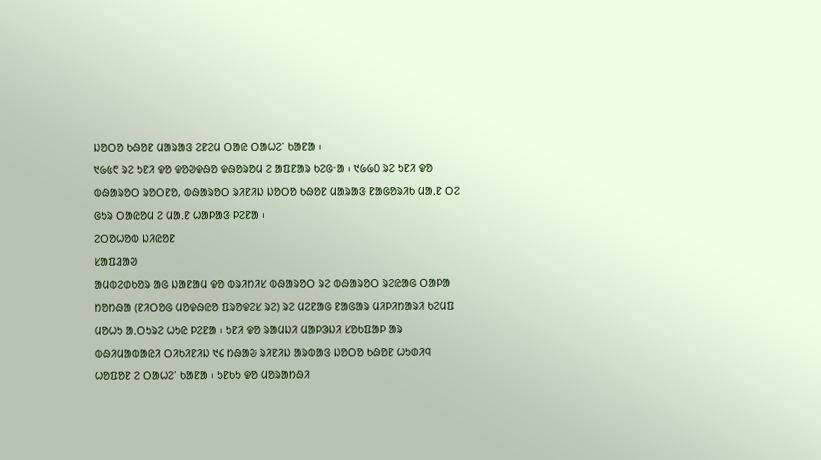ᱡᱚᱛᱚ ᱠᱷᱚᱱ ᱢᱟᱨᱟᱝ ᱮᱱᱮᱢ ᱛᱟᱭ ᱛᱟᱦᱮᱸ ᱠᱟᱱᱟ ᱾
᱑᱙᱕᱖ ᱨᱮ ᱩᱱᱤ ᱫᱚ ᱫᱚᱣᱫᱷᱚ ᱫᱷᱚᱨᱚᱢ ᱮ ᱟᱯᱱᱟᱨ ᱠᱮᱜᱼᱟ ᱾ ᱑᱙᱙᱐ ᱨᱮ ᱩᱱᱤ ᱫᱚ ᱵᱷᱟᱨᱚᱛ ᱨᱚᱛᱱᱚ, ᱵᱷᱟᱨᱚᱛ ᱨᱤᱱᱤᱡ ᱡᱚᱛᱚ ᱠᱷᱚᱱ ᱢᱟᱨᱟᱝ ᱱᱟᱜᱚᱨᱤᱠ ᱢᱟᱹᱱ ᱛᱮ ᱜᱩᱨ ᱛᱟᱭᱚᱢ ᱮ ᱢᱟᱹᱱ ᱦᱟᱞᱟᱝ ᱞᱮᱱᱟ ᱾
ᱮᱛᱚᱦᱚᱵ ᱡᱤᱭᱚᱱ
ᱥᱟᱯᱲᱟᱣ
ᱟᱢᱵᱮᱰᱠᱚᱨ ᱟᱜ ᱡᱟᱱᱟᱢ ᱫᱚ ᱵᱨᱤᱴᱤᱥ ᱵᱷᱟᱨᱚᱛ ᱨᱮ ᱵᱷᱟᱨᱚᱛ ᱨᱮᱭᱟᱜ ᱛᱟᱞᱟ ᱴᱚᱴᱷᱟ (ᱱᱤᱛᱚᱜ ᱢᱚᱫᱷᱭᱚ ᱯᱨᱚᱫᱮᱥ ᱨᱮ) ᱨᱮ ᱢᱮᱱᱟᱜ ᱱᱟᱜᱟᱨ ᱢᱤᱞᱤᱴᱟᱨᱤ ᱠᱮᱢᱯ ᱢᱚᱦᱩ ᱟᱹᱛᱩᱨᱮ ᱦᱩᱭ ᱞᱮᱱᱟ ᱾ ᱩᱱᱤ ᱫᱚ ᱨᱟᱢᱡᱤ ᱢᱟᱞᱳᱡᱤ ᱥᱚᱠᱯᱟᱞ ᱟᱨ ᱵᱷᱤᱢᱟᱵᱟᱭᱤ ᱛᱤᱠᱤᱱᱤᱡ ᱑᱔ ᱴᱷᱟᱶ ᱨᱤᱱᱤᱡ ᱟᱨᱵᱟᱝ ᱡᱚᱛᱚ ᱠᱷᱚᱱ ᱦᱩᱰᱤᱧ ᱦᱚᱯᱚᱱ ᱮ ᱛᱟᱦᱮᱸ ᱠᱟᱱᱟ ᱾ ᱩᱱᱠᱩ ᱫᱚ ᱢᱚᱨᱟᱴᱷᱤ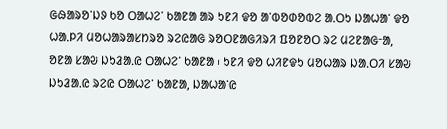ᱜᱷᱟᱨᱚᱸᱡᱽ ᱠᱚ ᱛᱟᱦᱮᱸ ᱠᱟᱱᱟ ᱟᱨ ᱩᱱᱤ ᱫᱚ ᱟᱸᱵᱚᱰᱚᱵᱮ ᱟᱹᱛᱩ ᱡᱟᱦᱟᱸ ᱫᱚ ᱦᱟᱹᱞᱤ ᱢᱚᱦᱟᱨᱟᱥᱴᱨᱚ ᱨᱮᱭᱟᱜ ᱨᱚᱛᱱᱟᱜᱤᱨᱤ ᱯᱚᱱᱚᱛ ᱨᱮ ᱢᱮᱱᱟᱜᱼᱟ, ᱚᱱᱟ ᱥᱟᱶ ᱡᱩᱲᱟᱹᱭ ᱛᱟᱦᱮᱸ ᱠᱟᱱᱟ ᱾ ᱩᱱᱤ ᱫᱚ ᱦᱤᱱᱫᱩ ᱢᱚᱦᱟᱨ ᱡᱟᱹᱛᱤ ᱥᱟᱶ ᱡᱩᱲᱟᱹᱭ ᱨᱮᱭ ᱛᱟᱦᱮᱸ ᱠᱟᱱᱟ, ᱡᱟᱦᱟᱸᱭ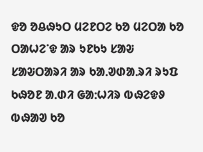ᱫᱚ ᱚᱪᱷᱩᱛ ᱢᱮᱱᱛᱮ ᱠᱚ ᱢᱮᱛᱟ ᱠᱚ ᱛᱟᱦᱮᱸᱫ ᱟᱨ ᱩᱱᱠᱩ ᱥᱟᱶ ᱥᱟᱶᱛᱟᱨᱤ ᱟᱨ ᱠᱟᱹᱣᱰᱟᱹᱨᱤ ᱨᱩᱯ ᱠᱷᱚᱱ ᱟᱹᱰᱤ ᱜᱟᱺᱦᱤᱨ ᱵᱷᱮᱫᱽ ᱵᱷᱟᱣ ᱠᱚ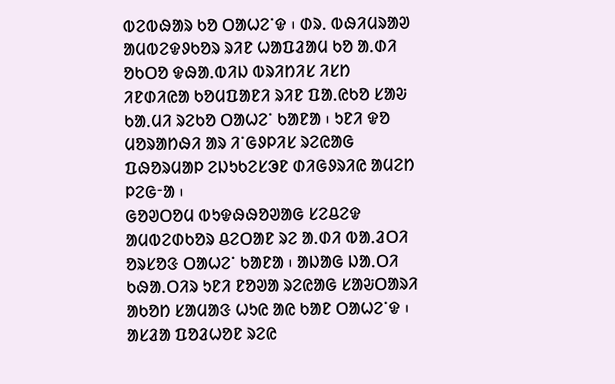ᱵᱮᱵᱷᱟᱨ ᱠᱚ ᱛᱟᱦᱮᱸᱫ ᱾ ᱰᱨᱹ ᱵᱷᱤᱢᱨᱟᱣ ᱟᱢᱵᱮᱫᱽᱠᱚᱨ ᱨᱤᱱ ᱦᱟᱯᱲᱟᱢ ᱠᱚ ᱟᱹᱰᱤ ᱚᱠᱛᱚ ᱫᱷᱟᱹᱵᱤᱡ ᱵᱨᱤᱴᱤᱥ ᱤᱥᱴ ᱤᱱᱰᱤᱭᱟ ᱠᱚᱢᱯᱟᱱᱤ ᱨᱤᱱ ᱯᱟᱹᱭᱠᱚ ᱥᱟᱶ ᱠᱟᱹᱢᱤ ᱨᱮᱠᱚ ᱛᱟᱦᱮᱸ ᱠᱟᱱᱟ ᱾ ᱩᱱᱤ ᱫᱚ ᱢᱚᱨᱟᱴᱷᱤ ᱟᱨ ᱤᱸᱜᱽᱞᱤᱥ ᱨᱮᱭᱟᱜ ᱯᱷᱚᱨᱢᱟᱞ ᱮᱡᱩᱠᱮᱥᱳᱱ ᱰᱤᱜᱽᱨᱤᱭ ᱟᱢᱮᱴ ᱞᱮᱜᱼᱟ ᱾
ᱜᱚᱣᱛᱚᱢ ᱵᱩᱫᱷᱷᱚᱣᱟᱜ ᱥᱮᱪᱮᱫ ᱟᱢᱵᱮᱰᱠᱚᱨ ᱪᱮᱛᱟᱱ ᱨᱮ ᱟᱹᱰᱤ ᱵᱟᱹᱲᱛᱤ ᱚᱨᱥᱚᱝ ᱛᱟᱦᱮᱸ ᱠᱟᱱᱟ ᱾ ᱟᱡᱟᱜ ᱡᱟᱹᱛᱤ ᱠᱷᱟᱹᱛᱤᱨ ᱩᱱᱤ ᱱᱚᱣᱟ ᱨᱮᱭᱟᱜ ᱥᱟᱶᱛᱟᱨᱤ ᱟᱠᱚᱴ ᱥᱟᱢᱟᱝ ᱦᱩᱭ ᱟᱭ ᱠᱟᱱ ᱛᱟᱦᱮᱸᱫ ᱾ ᱟᱥᱲᱟ ᱯᱚᱲᱦᱚᱱ ᱨᱮᱭ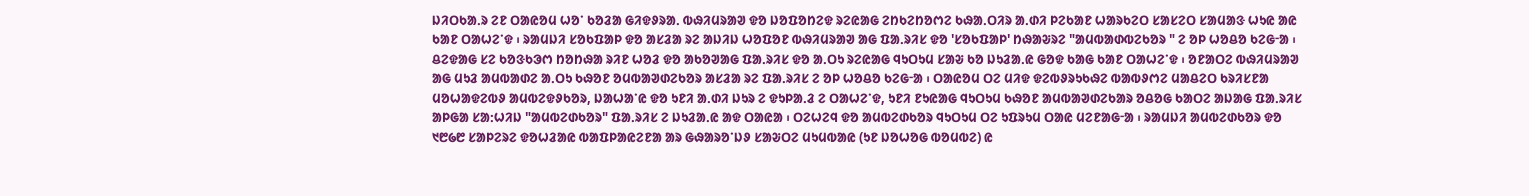ᱡᱤᱛᱠᱟᱹᱨ ᱮᱱ ᱛᱟᱭᱚᱢ ᱦᱚᱸ ᱠᱚᱲᱟ ᱜᱤᱫᱽᱨᱟᱹ ᱵᱷᱤᱢᱨᱟᱣ ᱫᱚ ᱡᱚᱯᱚᱴᱮᱫ ᱨᱮᱭᱟᱜ ᱮᱴᱠᱮᱴᱚᱬᱮ ᱠᱷᱟᱹᱛᱤᱨ ᱟᱹᱰᱤ ᱞᱮᱠᱟᱱ ᱦᱟᱨᱠᱮᱛ ᱥᱟᱥᱮᱛ ᱥᱟᱢᱟᱝ ᱦᱩᱭ ᱟᱭ ᱠᱟᱱ ᱛᱟᱦᱮᱸᱫ ᱾ ᱨᱟᱢᱡᱤ ᱥᱚᱠᱯᱟᱞ ᱫᱚ ᱟᱥᱲᱟ ᱨᱮ ᱟᱡᱤᱡ ᱦᱚᱯᱚᱱ ᱵᱷᱤᱢᱨᱟᱣ ᱟᱜ ᱯᱟᱹᱨᱤᱥ ᱫᱚ 'ᱥᱚᱠᱯᱟᱞ' ᱴᱷᱟᱶᱨᱮ "ᱟᱢᱵᱟᱰᱵᱮᱠᱚᱨ " ᱮ ᱚᱞ ᱦᱚᱪᱚ ᱠᱮᱜᱼᱟ ᱾ ᱪᱮᱫᱟᱜ ᱥᱮ ᱠᱚᱝᱠᱳᱬ ᱴᱚᱴᱷᱟ ᱨᱤᱱ ᱦᱚᱲ ᱫᱚ ᱟᱠᱚᱣᱟᱜ ᱯᱟᱹᱨᱤᱥ ᱫᱚ ᱟᱹᱛᱩ ᱨᱮᱭᱟᱜ ᱧᱩᱛᱩᱢ ᱥᱟᱶ ᱠᱚ ᱡᱩᱲᱟᱹᱭ ᱜᱚᱫ ᱠᱟᱜ ᱠᱟᱱ ᱛᱟᱦᱮᱸᱫ ᱾ ᱚᱱᱟᱛᱮ ᱵᱷᱤᱢᱨᱟᱣ ᱟᱜ ᱢᱩᱲ ᱟᱢᱵᱟᱰᱮ ᱟᱹᱛᱩ ᱠᱷᱚᱱ ᱚᱢᱵᱟᱣᱰᱮᱠᱚᱨ ᱟᱥᱲᱟ ᱨᱮ ᱯᱟᱹᱨᱤᱥ ᱮ ᱚᱞ ᱦᱚᱪᱚ ᱠᱮᱜᱼᱟ ᱾ ᱛᱟᱭᱚᱢ ᱛᱮ ᱢᱤᱫ ᱫᱮᱵᱽᱨᱩᱠᱷᱮ ᱵᱟᱵᱽᱬᱮ ᱢᱟᱪᱮᱛ ᱠᱨᱤᱥᱱᱟ ᱢᱚᱦᱟᱫᱮᱵᱽ ᱟᱢᱵᱮᱫᱽᱠᱚᱨ, ᱡᱟᱦᱟᱸᱭ ᱫᱚ ᱩᱱᱤ ᱟᱹᱰᱤ ᱡᱩᱨ ᱮ ᱫᱩᱞᱟᱹᱲ ᱮ ᱛᱟᱦᱮᱸᱫ, ᱩᱱᱤ ᱱᱩᱭᱟᱜ ᱧᱩᱛᱩᱢ ᱠᱷᱚᱱ ᱟᱢᱵᱟᱣᱰᱮᱠᱟᱨ ᱚᱪᱚᱜ ᱠᱟᱛᱮ ᱟᱡᱟᱜ ᱯᱟᱹᱨᱤᱥ ᱟᱞᱜᱟ ᱥᱟᱺᱦᱤᱡ "ᱟᱢᱵᱮᱰᱠᱚᱨ" ᱯᱟᱹᱨᱤᱥ ᱮ ᱡᱩᱲᱟᱹᱭ ᱟᱫ ᱛᱟᱭᱟ ᱾ ᱛᱮᱦᱮᱧ ᱫᱚ ᱟᱢᱵᱮᱰᱠᱚᱨ ᱧᱩᱛᱩᱢ ᱛᱮ ᱩᱯᱨᱩᱢ ᱛᱟᱭ ᱢᱮᱱᱟᱜᱼᱟ ᱾ ᱨᱟᱢᱡᱤ ᱟᱢᱵᱮᱰᱠᱚᱨ ᱫᱚ ᱑᱘᱙᱘ ᱥᱟᱞᱮᱨᱮ ᱫᱚᱦᱲᱟᱭ ᱵᱟᱯᱞᱟᱭᱮᱱᱟ ᱟᱨ ᱜᱷᱟᱨᱚᱸᱡᱽ ᱥᱟᱶᱛᱮ ᱢᱩᱢᱵᱟᱭ (ᱩᱱ ᱡᱚᱦᱚᱜ ᱵᱚᱢᱵᱮ) ᱭ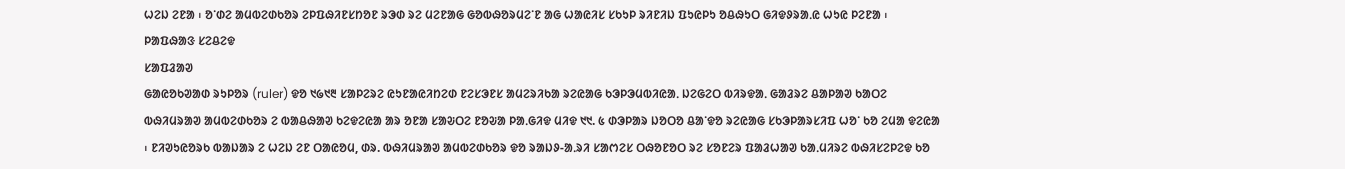ᱦᱮᱡ ᱮᱱᱟ ᱾ ᱚᱸᱰᱮ ᱟᱢᱵᱮᱰᱠᱚᱨ ᱮᱞᱯᱷᱤᱱᱥᱴᱚᱱ ᱨᱳᱰ ᱨᱮ ᱢᱮᱱᱟᱜ ᱜᱚᱵᱷᱚᱨᱢᱮᱸᱱ ᱟᱜ ᱦᱟᱭᱤᱥ ᱥᱠᱩᱞ ᱨᱤᱱᱤᱡ ᱯᱩᱭᱞᱩ ᱚᱪᱷᱩᱛ ᱜᱤᱫᱽᱨᱟᱹᱭ ᱦᱩᱭ ᱞᱮᱱᱟ ᱾
ᱞᱟᱯᱷᱟᱝ ᱥᱮᱪᱮᱫ
ᱥᱟᱯᱲᱟᱣ
ᱜᱟᱭᱚᱠᱣᱟᱰ ᱨᱩᱞᱚᱨ (ruler) ᱫᱚ ᱑᱙᱑᱓ ᱥᱟᱞᱮᱨᱮ ᱭᱩᱱᱟᱭᱤᱴᱮᱰ ᱱᱮᱥᱳᱱᱥ ᱟᱢᱮᱨᱤᱠᱟ ᱨᱮᱭᱟᱜ ᱠᱳᱞᱳᱢᱵᱤᱭᱟᱹ ᱡᱮᱜᱮᱛ ᱵᱤᱨᱫᱟᱹ ᱜᱟᱲᱨᱮ ᱪᱟᱞᱟᱣ ᱠᱟᱛᱮ ᱵᱷᱤᱢᱨᱟᱣ ᱟᱢᱵᱮᱰᱠᱚᱨ ᱮ ᱵᱟᱪᱷᱟᱣ ᱠᱮᱫᱮᱭᱟ ᱟᱨ ᱚᱱᱟ ᱥᱟᱶᱛᱮ ᱱᱚᱶᱟ ᱞᱟᱹᱜᱤᱫ ᱢᱤᱫ ᱑᱑. ᱕ ᱰᱳᱞᱟᱨ ᱡᱚᱛᱚ ᱪᱟᱸᱫᱚ ᱨᱮᱭᱟᱜ ᱥᱠᱳᱞᱟᱨᱥᱤᱯ ᱦᱚᱸ ᱠᱚ ᱮᱢᱟ ᱫᱮᱭᱟ ᱾ ᱱᱤᱣᱩᱭᱚᱨᱠ ᱵᱟᱡᱟᱨ ᱮ ᱦᱮᱡ ᱮᱱ ᱛᱟᱭᱚᱢ, ᱰᱨ. ᱵᱷᱤᱢᱨᱟᱣ ᱟᱢᱵᱮᱰᱠᱚᱨ ᱫᱚ ᱨᱟᱡᱽ-ᱟᱹᱨᱤ ᱥᱟᱬᱮᱥ ᱛᱷᱚᱱᱚᱛ ᱨᱮ ᱥᱚᱱᱮᱨ ᱯᱟᱲᱦᱟᱣ ᱠᱟᱹᱢᱤᱨᱮ ᱵᱷᱤᱥᱮᱞᱮᱫ ᱠᱚ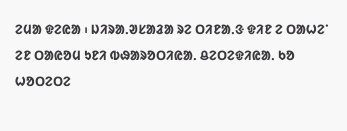ᱮᱢᱟ ᱫᱮᱭᱟ ᱾ ᱡᱤᱨᱟᱹᱣᱥᱟᱲᱟ ᱨᱮ ᱛᱤᱱᱟᱹᱝ ᱫᱤᱱ ᱮ ᱛᱟᱦᱮᱸ ᱮᱱ ᱛᱟᱭᱚᱢ ᱩᱱᱤ ᱵᱷᱟᱨᱚᱛᱤᱭᱟᱹ ᱪᱮᱛᱮᱫᱤᱭᱟᱹ ᱠᱚ ᱦᱚᱛᱮᱛᱮ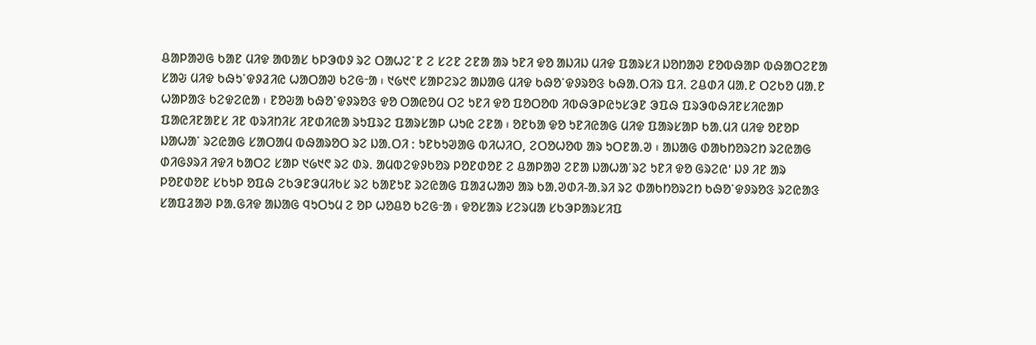ᱪᱟᱞᱟᱣᱜ ᱠᱟᱱ ᱢᱤᱫ ᱟᱵᱟᱥ ᱠᱞᱳᱵᱽ ᱨᱮ ᱛᱟᱦᱮᱸᱱ ᱮ ᱥᱮᱱ ᱮᱱᱟ ᱟᱨ ᱩᱱᱤ ᱫᱚ ᱟᱡᱤᱡ ᱢᱤᱫ ᱯᱟᱨᱥᱤ ᱡᱚᱴᱟᱣ ᱱᱚᱵᱷᱟᱞ ᱵᱷᱟᱛᱮᱱᱟ ᱥᱟᱶ ᱢᱤᱫ ᱠᱷᱩᱸᱫᱽᱲᱤᱭ ᱦᱟᱛᱟᱣ ᱠᱮᱜᱼᱟ ᱾ ᱑᱙᱑᱖ ᱥᱟᱞᱮᱨᱮ ᱟᱡᱟᱜ ᱢᱤᱫ ᱠᱷᱚᱸᱫᱽᱨᱚᱝ ᱠᱷᱟᱹᱛᱤᱨ ᱯᱤ. ᱮᱪᱰᱤ ᱢᱟᱹᱱ ᱛᱮᱠᱚ ᱢᱟᱹᱱ ᱦᱟᱞᱟᱝ ᱠᱮᱫᱮᱭᱟ ᱾ ᱱᱚᱶᱟ ᱠᱷᱚᱸᱫᱽᱨᱚᱝ ᱫᱚ ᱛᱟᱭᱚᱢ ᱛᱮ ᱩᱱᱤ ᱫᱚ ᱯᱚᱛᱚᱵ ᱤᱵᱷᱳᱞᱭᱩᱥᱳᱱ ᱳᱯᱷ ᱯᱨᱳᱵᱷᱤᱱᱥᱤᱭᱟᱞ ᱯᱟᱭᱤᱱᱟᱱᱥ ᱤᱱ ᱵᱨᱤᱴᱤᱥ ᱤᱱᱰᱤᱭᱟ ᱨᱩᱯᱨᱮ ᱯᱟᱨᱥᱟᱞ ᱦᱩᱭ ᱮᱱᱟ ᱾ ᱚᱱᱠᱟ ᱫᱚ ᱩᱱᱤᱭᱟᱜ ᱢᱤᱫ ᱯᱟᱨᱥᱟᱞ ᱠᱟᱹᱢᱤ ᱢᱤᱫ ᱚᱱᱚᱞ ᱡᱟᱦᱟᱸ ᱨᱮᱭᱟᱜ ᱥᱟᱛᱟᱢ ᱵᱷᱟᱨᱚᱛ ᱨᱮ ᱡᱟᱹᱛᱤ : ᱩᱱᱠᱩᱣᱟᱜ ᱵᱤᱦᱤᱛ, ᱮᱛᱚᱦᱚᱵ ᱟᱨ ᱩᱛᱱᱟᱹᱣ ᱾ ᱟᱡᱟᱜ ᱰᱟᱠᱴᱚᱨᱮᱴ ᱨᱮᱭᱟᱜ ᱰᱤᱜᱽᱨᱤ ᱤᱫᱤ ᱠᱟᱛᱮ ᱥᱟᱞ ᱑᱙᱑᱖ ᱨᱮ ᱰᱨ. ᱟᱢᱵᱮᱫᱽᱠᱚᱨ ᱞᱚᱱᱰᱚᱱ ᱮ ᱪᱟᱞᱟᱣ ᱮᱱᱟ ᱡᱟᱦᱟᱸᱨᱮ ᱩᱱᱤ ᱫᱚ ᱜᱨᱮᱭ' ᱡᱽ ᱤᱱ ᱟᱨ ᱞᱚᱱᱰᱚᱱ ᱥᱠᱩᱞ ᱚᱯᱷ ᱮᱠᱳᱱᱳᱢᱤᱠᱥ ᱨᱮ ᱠᱟᱱᱩᱱ ᱨᱮᱭᱟᱜ ᱯᱟᱲᱦᱟᱣ ᱟᱨ ᱠᱟᱹᱣᱰᱤ-ᱟᱹᱨᱤ ᱨᱮ ᱰᱟᱠᱴᱚᱨᱮᱴ ᱠᱷᱚᱸᱫᱽᱨᱚᱝ ᱨᱮᱭᱟᱝ ᱥᱟᱯᱲᱟᱣ ᱞᱟᱹᱜᱤᱫ ᱟᱡᱟᱜ ᱧᱩᱛᱩᱢ ᱮ ᱚᱞ ᱦᱚᱪᱚ ᱠᱮᱜᱼᱟ ᱾ ᱫᱚᱥᱟᱨ ᱥᱮᱨᱢᱟ ᱥᱠᱳᱞᱟᱨᱥᱤᱯ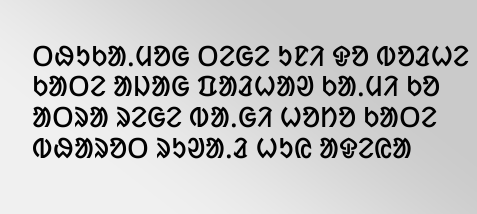ᱛᱷᱩᱠᱟᱹᱢᱚᱜ ᱛᱮᱜᱮ ᱩᱱᱤ ᱫᱚ ᱵᱚᱲᱦᱮ ᱠᱟᱛᱮ ᱟᱡᱟᱜ ᱯᱟᱲᱦᱟᱣ ᱠᱟᱹᱢᱤ ᱠᱚ ᱟᱛᱨᱟ ᱨᱮᱜᱮ ᱵᱟᱹᱜᱤ ᱦᱚᱴᱚ ᱠᱟᱛᱮ ᱵᱷᱟᱨᱚᱛ ᱨᱩᱣᱟᱹᱲ ᱦᱩᱭ ᱟᱫᱮᱭᱟ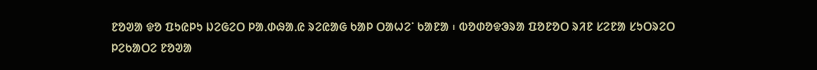ᱱᱚᱣᱟ ᱫᱚ ᱯᱩᱭᱞᱩ ᱡᱮᱜᱮᱛ ᱞᱟᱹᱰᱷᱟᱹᱭ ᱨᱮᱭᱟᱜ ᱠᱟᱞ ᱛᱟᱦᱮᱸ ᱠᱟᱱᱟ ᱾ ᱵᱚᱰᱚᱫᱳᱨᱟ ᱯᱚᱱᱚᱛ ᱨᱤᱱ ᱥᱮᱱᱟ ᱥᱩᱛᱨᱮᱛ ᱞᱮᱠᱟᱛᱮ ᱱᱚᱣᱟ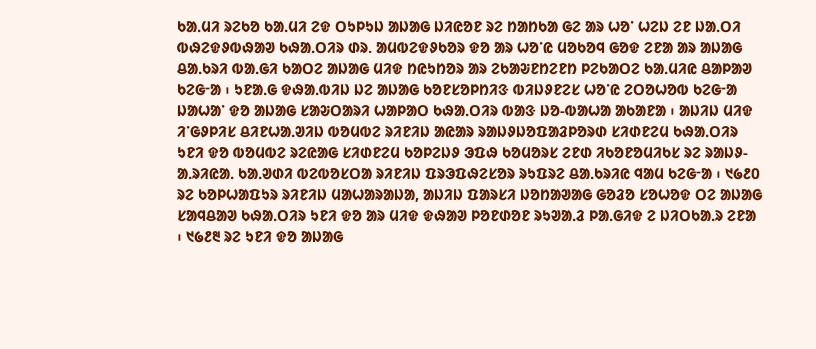ᱠᱟᱹᱢᱤ ᱨᱮᱠᱚ ᱠᱟᱹᱢᱤ ᱮᱫ ᱛᱩᱞᱩᱡ ᱟᱡᱟᱜ ᱡᱤᱭᱚᱱ ᱨᱮ ᱴᱟᱴᱠᱟ ᱜᱮ ᱟᱨ ᱦᱚᱸ ᱦᱮᱡ ᱮᱱ ᱡᱟᱹᱛᱤ ᱵᱷᱮᱫᱽᱵᱷᱟᱣ ᱠᱷᱟᱹᱛᱤᱨ ᱰᱨ. ᱟᱢᱵᱮᱫᱽᱠᱚᱨ ᱫᱚ ᱟᱨ ᱦᱚᱸᱭ ᱢᱚᱠᱚᱧ ᱜᱚᱫ ᱮᱱᱟ ᱟᱨ ᱟᱡᱟᱜ ᱪᱟᱹᱠᱨᱤ ᱵᱟᱹᱜᱤ ᱠᱟᱛᱮ ᱟᱡᱟᱜ ᱢᱤᱫ ᱴᱭᱩᱴᱚᱨ ᱟᱨ ᱮᱠᱟᱶᱱᱴᱮᱱᱴ ᱞᱮᱠᱟᱛᱮ ᱠᱟᱹᱢᱤᱭ ᱪᱟᱞᱟᱣ ᱠᱮᱜᱼᱟ ᱾ ᱩᱱᱟᱹᱜ ᱫᱷᱟᱹᱵᱤᱡ ᱡᱮ ᱟᱡᱟᱜ ᱠᱚᱱᱥᱚᱞᱴᱤᱝ ᱵᱤᱡᱽᱱᱮᱥ ᱦᱚᱸᱭ ᱮᱛᱚᱦᱚᱵ ᱠᱮᱜᱼᱟ ᱡᱟᱦᱟᱸ ᱫᱚ ᱟᱡᱟᱜ ᱥᱟᱶᱛᱟᱨᱤ ᱦᱟᱞᱟᱛ ᱠᱷᱟᱹᱛᱤᱨ ᱵᱟᱝ ᱡᱚ-ᱵᱟᱦᱟ ᱟᱠᱟᱱᱟ ᱾ ᱟᱡᱤᱡ ᱢᱤᱫ ᱤᱸᱜᱽᱞᱤᱥ ᱪᱤᱱᱦᱟᱹᱣᱤᱡ ᱵᱚᱢᱵᱮ ᱨᱤᱱᱤᱡ ᱟᱭᱟᱨ ᱨᱟᱡᱽᱡᱚᱯᱟᱲᱞᱚᱨᱰ ᱥᱤᱰᱱᱮᱢ ᱠᱷᱟᱹᱛᱤᱨ ᱩᱱᱤ ᱫᱚ ᱵᱚᱢᱵᱮ ᱨᱮᱭᱟᱜ ᱥᱤᱰᱱᱮᱢ ᱠᱚᱞᱮᱡᱽ ᱳᱯᱷ ᱠᱚᱢᱚᱨᱥ ᱮᱱᱰ ᱤᱠᱚᱱᱚᱢᱤᱠᱥ ᱨᱮ ᱨᱟᱡᱽ-ᱟᱹᱨᱤᱭᱟᱹ ᱠᱟᱹᱣᱰᱤ ᱵᱮᱵᱚᱥᱛᱟ ᱨᱤᱱᱤᱡ ᱯᱨᱳᱯᱷᱮᱥᱚᱨ ᱨᱩᱯᱨᱮ ᱪᱟᱹᱠᱨᱤᱭ ᱧᱟᱢ ᱠᱮᱜᱼᱟ ᱾ ᱑᱙᱒᱐ ᱨᱮ ᱠᱚᱞᱦᱟᱯᱩᱨ ᱨᱤᱱᱤᱡ ᱢᱟᱦᱟᱨᱟᱡᱟ, ᱟᱡᱤᱡ ᱯᱟᱨᱥᱤ ᱡᱚᱴᱟᱣᱟᱜ ᱜᱚᱲᱚ ᱥᱚᱦᱚᱫ ᱛᱮ ᱟᱡᱟᱜ ᱥᱟᱧᱪᱟᱣ ᱠᱷᱟᱹᱛᱤᱨ ᱩᱱᱤ ᱫᱚ ᱟᱨ ᱢᱤᱫ ᱫᱷᱟᱣ ᱞᱚᱱᱰᱚᱱ ᱨᱩᱣᱟᱹᱲ ᱞᱟᱹᱜᱤᱫ ᱮ ᱡᱤᱛᱠᱟᱹᱨ ᱮᱱᱟ ᱾ ᱑᱙᱒᱓ ᱨᱮ ᱩᱱᱤ ᱫᱚ ᱟᱡᱟᱜ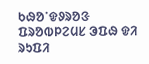ᱠᱷᱚᱸᱫᱽᱨᱚᱝ ᱯᱨᱚᱵᱞᱮᱢᱥ ᱳᱯᱷ ᱫᱤ ᱨᱩᱯᱤ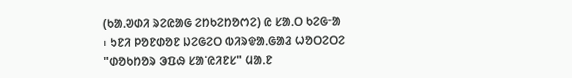(ᱠᱟᱹᱣᱰᱤ ᱨᱮᱭᱟᱜ ᱮᱴᱠᱮᱴᱚᱬᱮ) ᱭ ᱥᱟᱹᱛ ᱠᱮᱜᱼᱟ ᱾ ᱩᱱᱤ ᱞᱚᱱᱰᱚᱱ ᱡᱮᱜᱮᱛ ᱵᱤᱨᱫᱟᱹᱜᱟᱲ ᱦᱚᱛᱮᱛᱮ "ᱰᱚᱠᱴᱚᱨ ᱳᱯᱷ ᱥᱟᱸᱭᱤᱱᱥ" ᱢᱟᱹᱱ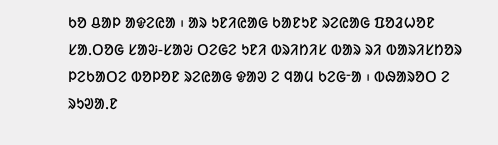ᱠᱚ ᱪᱟᱞ ᱟᱫᱮᱭᱟ ᱾ ᱟᱨ ᱩᱱᱤᱭᱟᱜ ᱠᱟᱱᱩᱱ ᱨᱮᱭᱟᱜ ᱯᱚᱲᱦᱚᱱ ᱥᱟᱹᱛᱚᱜ ᱥᱟᱶ-ᱥᱟᱶ ᱛᱮᱜᱮ ᱩᱱᱤ ᱵᱨᱤᱴᱤᱥ ᱵᱟᱨ ᱨᱤ ᱵᱟᱨᱤᱥᱴᱚᱨ ᱞᱮᱠᱟᱛᱮ ᱵᱚᱞᱚᱱ ᱨᱮᱭᱟᱜ ᱫᱟᱣ ᱮ ᱧᱟᱢ ᱠᱮᱜᱼᱟ ᱾ ᱵᱷᱟᱨᱚᱛ ᱮ ᱨᱩᱣᱟᱹᱱ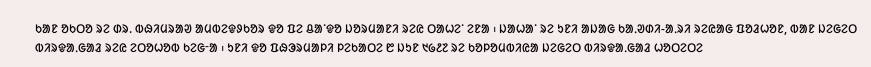ᱠᱟᱱ ᱚᱠᱛᱚ ᱨᱮ ᱰᱨ. ᱵᱷᱤᱢᱨᱟᱣ ᱟᱢᱵᱮᱫᱽᱠᱚᱨ ᱫᱚ ᱯᱮ ᱪᱟᱸᱫᱚ ᱡᱚᱨᱢᱟᱱᱤ ᱨᱮᱭ ᱛᱟᱦᱮᱸ ᱮᱱᱟ ᱾ ᱡᱟᱦᱟᱸ ᱨᱮ ᱩᱱᱤ ᱟᱡᱟᱜ ᱠᱟᱹᱣᱰᱤ-ᱟᱹᱨᱤ ᱨᱮᱭᱟᱜ ᱯᱚᱲᱦᱚᱱ, ᱵᱟᱱ ᱡᱮᱜᱮᱛ ᱵᱤᱨᱫᱟᱹᱜᱟᱲ ᱨᱮᱭ ᱮᱛᱚᱦᱚᱵ ᱠᱮᱜᱼᱟ ᱾ ᱩᱱᱤ ᱫᱚ ᱯᱷᱳᱨᱢᱟᱞᱤ ᱞᱮᱠᱟᱛᱮ ᱘ ᱡᱩᱱ ᱑᱙᱒᱗ ᱨᱮ ᱠᱚᱞᱚᱢᱵᱤᱭᱟ ᱡᱮᱜᱮᱛ ᱵᱤᱨᱫᱟᱹᱜᱟᱲ ᱦᱚᱛᱮᱛᱮ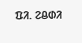ᱯᱤ. ᱮᱪᱰᱤ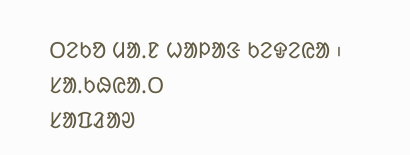ᱛᱮᱠᱚ ᱢᱟᱹᱱ ᱦᱟᱞᱟᱝ ᱠᱮᱫᱮᱭᱟ ᱾
ᱥᱟᱹᱠᱷᱭᱟᱹᱛ
ᱥᱟᱯᱲᱟᱣ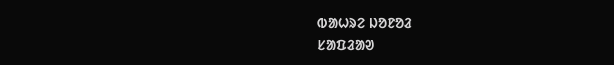ᱵᱟᱦᱨᱮ ᱡᱚᱱᱚᱲ
ᱥᱟᱯᱲᱟᱣ